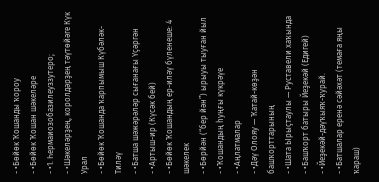- •Бөйөк Ҡошанды ҡороу
- •Бөйөк Ҡошан шәкеләре
- •1. Һермаиозобазилеуззутеро;
- •Шәкеләрҙең, королдәрҙең тәүтөйәге Күк Урал
- •Бөйөк Ҡошанда ҡарпымыш Күбәләк-Тиләү
- •Батша шәжәрәләр сығанағы Үҫәргән
- •Артыш-ир (Күсәк бей)
- •Бөйөк Ҡошандың ер-иләү бүленеше: 4 шәкелек
- •Бөрйән (“бер йән”) ырыуы тыуған йыл
- •Ҡошандың һуңғы күкрәүе
- •Аңлатмалар
- •Дәү Олояу — Ҡатай-көҙән башҡорттарының
- •Шата Ырыҫтаулы — Руставели хаҡында
- •Башҡорт батыры Йеҙекәй (Едигей)
- •Йеҙекәй-дәүҡыяҡ-ҡурай.
- •Батшалар еренә сәйәхәт (темаға яңы ҡараш)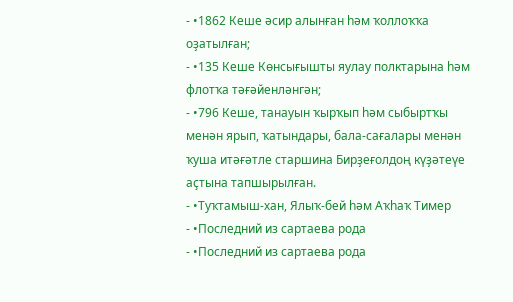- •1862 Кеше әсир алынған һәм ҡоллоҡҡа оҙатылған;
- •135 Кеше Көнсығышты яулау полктарына һәм флотҡа тәғәйенләнгән;
- •796 Кеше, танауын ҡырҡып һәм сыбыртҡы менән ярып, ҡатындары, бала-сағалары менән ҡуша итәғәтле старшина Бирҙеғолдоң күҙәтеүе аҫтына тапшырылған.
- •Туҡтамыш-хан, Ялыҡ-бей һәм Аҡһаҡ Тимер
- •Последний из сартаева рода
- •Последний из сартаева рода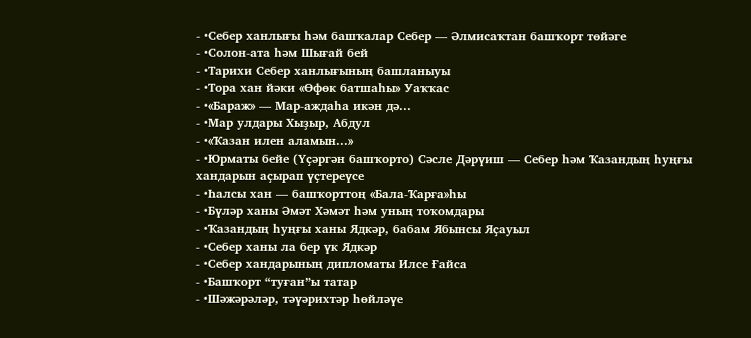- •Себер ханлығы һәм башҡалар Себер — Әлмисаҡтан башҡорт төйәге
- •Солон-ата һәм Шығай бей
- •Тарихи Себер ханлығының башланыуы
- •Тора хан йәки «Өфөк батшаһы» Уаҡҡас
- •«Бараж» — Мар-аждаһа икән дә...
- •Мар улдары Хыҙыр, Абдул
- •«Ҡазан илен аламын...»
- •Юрматы бейе (Үҫәргән башҡорто) Сәсле Дәрүиш — Себер һәм Ҡазандың һуңғы хандарын аҫырап үҫтереүсе
- •Һалсы хан — башҡорттоң «Бала-Ҡарға»һы
- •Бүләр ханы Әмәт Хәмәт һәм уның тоҡомдары
- •Ҡазандың һуңғы ханы Ядкәр, бабам Ябынсы Яҫауыл
- •Себер ханы ла бер үк Ядкәр
- •Себер хандарының дипломаты Илсе Ғайса
- •Башҡорт “туған”ы татар
- •Шәжәрәләр, тәүәрихтәр һөйләүе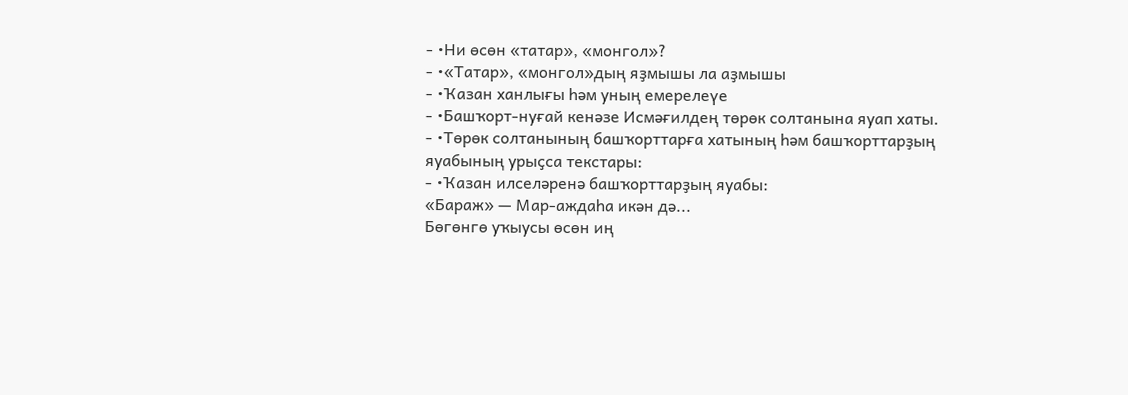- •Ни өсөн «татар», «монгол»?
- •«Татар», «монгол»дың яҙмышы ла аҙмышы
- •Ҡазан ханлығы һәм уның емерелеүе
- •Башҡорт-нуғай кенәзе Исмәғилдең төрөк солтанына яуап хаты.
- •Төрөк солтанының башҡорттарға хатының һәм башҡорттарҙың яуабының урыҫса текстары:
- •Ҡазан илселәренә башҡорттарҙың яуабы:
«Бараж» — Мар-аждаһа икән дә...
Бөгөнгө уҡыусы өсөн иң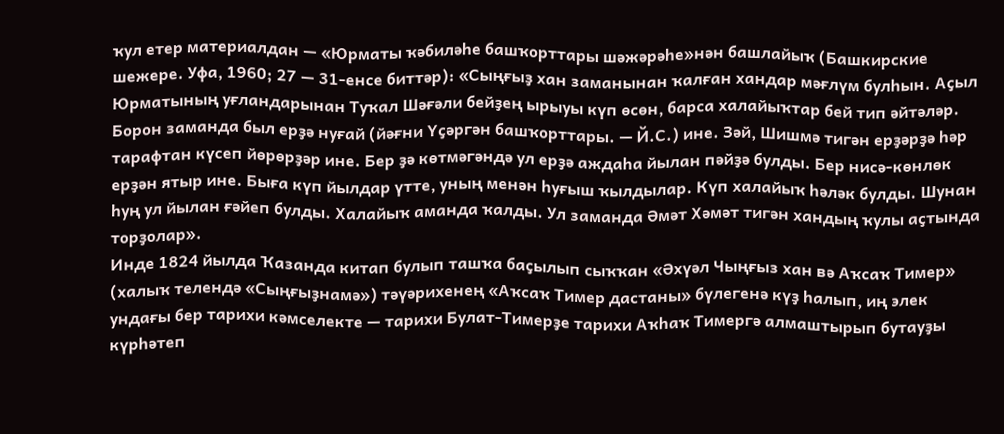ҡул етер материалдан — «Юрматы ҡәбиләһе башҡорттары шәжәрәһе»нән башлайыҡ (Башкирские шежере. Уфа, 1960; 27 — 31-енсе биттәр): «Сыңғыҙ хан заманынан ҡалған хандар мәғлүм булһын. Аҫыл Юрматының уғландарынан Туҡал Шәғәли бейҙең ырыуы күп өсөн, барса халайыҡтар бей тип әйтәләр. Борон заманда был ерҙә нуғай (йәғни Үҫәргән башҡорттары. — Й.С.) ине. Зәй, Шишмә тигән ерҙәрҙә һәр тарафтан күсеп йөрөрҙәр ине. Бер ҙә көтмәгәндә ул ерҙә аждаһа йылан пәйҙә булды. Бер нисә-көнлөк ерҙән ятыр ине. Быға күп йылдар үтте, уның менән һуғыш ҡылдылар. Күп халайыҡ һәләк булды. Шунан һуң ул йылан ғәйеп булды. Халайыҡ аманда ҡалды. Ул заманда Әмәт Хәмәт тигән хандың ҡулы аҫтында торҙолар».
Инде 1824 йылда Ҡазанда китап булып ташҡа баҫылып сыҡҡан «Әхүәл Чыңғыз хан вә Аҡсаҡ Тимер» (халыҡ телендә «Сыңғыҙнамә») тәүәрихенең «Аҡсаҡ Тимер дастаны» бүлегенә күҙ һалып, иң элек ундағы бер тарихи кәмселекте — тарихи Булат-Тимерҙе тарихи Аҡһаҡ Тимергә алмаштырып бутауҙы күрһәтеп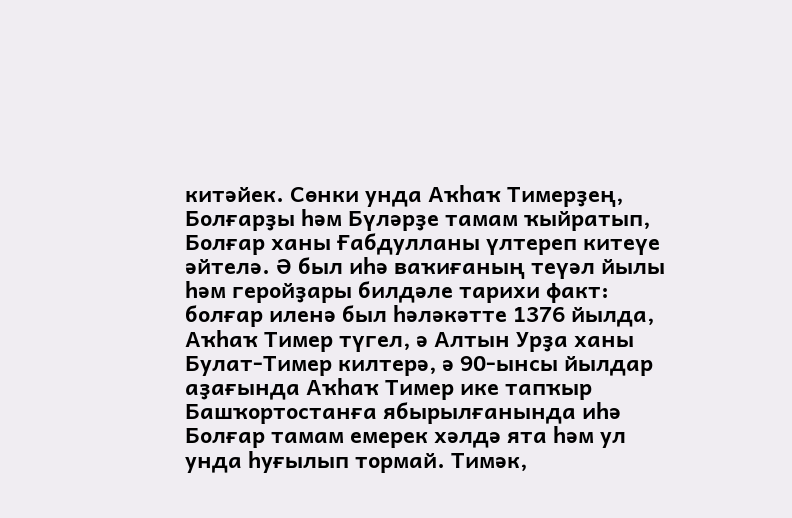китәйек. Сөнки унда Аҡһаҡ Тимерҙең, Болғарҙы һәм Бүләрҙе тамам ҡыйратып, Болғар ханы Ғабдулланы үлтереп китеүе әйтелә. Ә был иһә ваҡиғаның теүәл йылы һәм геройҙары билдәле тарихи факт: болғар иленә был һәләкәтте 1376 йылда, Аҡһаҡ Тимер түгел, ә Алтын Урҙа ханы Булат-Тимер килтерә, ә 90-ынсы йылдар аҙағында Аҡһаҡ Тимер ике тапҡыр Башҡортостанға ябырылғанында иһә Болғар тамам емерек хәлдә ята һәм ул унда һуғылып тормай. Тимәк,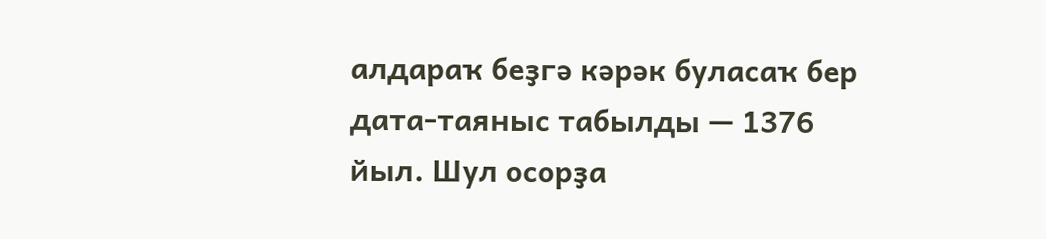алдараҡ беҙгә кәрәк буласаҡ бер дата-таяныс табылды — 1376 йыл. Шул осорҙа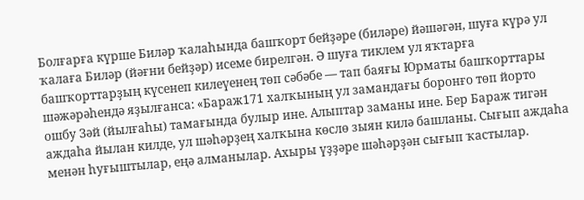Болғарға күрше Биләр ҡалаһында башҡорт бейҙәре (биләре) йәшәгән, шуға күрә ул ҡалаға Биләр (йәғни бейҙәр) исеме бирелгән. Ә шуға тиклем ул яҡтарға башҡорттарҙың күсенеп килеүенең төп сәбәбе — тап баяғы Юрматы башҡорттары шәжәрәһендә яҙылғанса: «Бараж171 халҡының ул замандағы боронғо төп йорто ошбу Зәй (йылғаһы) тамағында булыр ине. Алыптар заманы ине. Бер Бараж тигән аждаһа йылан килде, ул шәһәрҙең халҡына көслө зыян килә башланы. Сығып аждаһа менән һуғыштылар, еңә алманылар. Ахыры үҙҙәре шәһәрҙән сығып ҡастылар.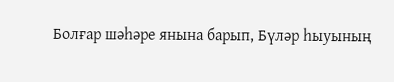Болғар шәһәре янына барып, Бүләр һыуының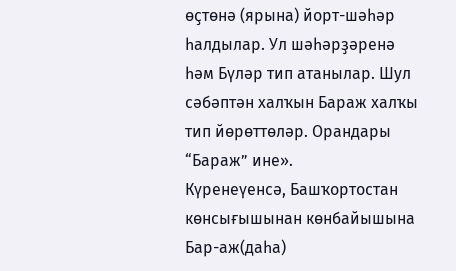өҫтөнә (ярына) йорт-шәһәр һалдылар. Ул шәһәрҙәренә һәм Бүләр тип атанылар. Шул сәбәптән халҡын Бараж халҡы тип йөрөттөләр. Орандары “Бараж” ине».
Күренеүенсә, Башҡортостан көнсығышынан көнбайышына Бар-аж(даһа)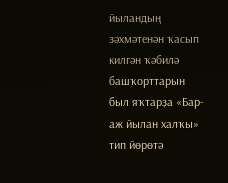йыландың зәхмәтенән ҡасып килгән ҡәбилә башҡорттарын был яҡтарҙа «Бар-аж йылан халҡы» тип йөрөтә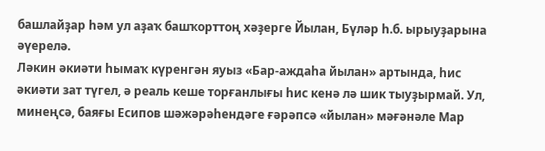башлайҙар һәм ул аҙаҡ башҡорттоң хәҙерге Йылан, Бүләр һ.б. ырыуҙарына әүерелә.
Ләкин әкиәти һымаҡ күренгән яуыз «Бар-аждаһа йылан» артында, һис әкиәти зат түгел, ә реаль кеше торғанлығы һис кенә лә шик тыуҙырмай. Ул, минеңсә, баяғы Есипов шәжәрәһендәге ғәрәпсә «йылан» мәғәнәле Мар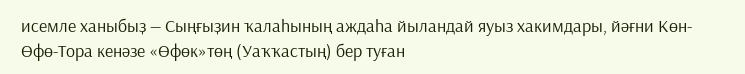исемле ханыбыҙ — Сыңғыҙин ҡалаһының аждаһа йыландай яуыз хакимдары, йәғни Көн-Өфө-Тора кенәзе «Өфөк»төң (Уаҡҡастың) бер туған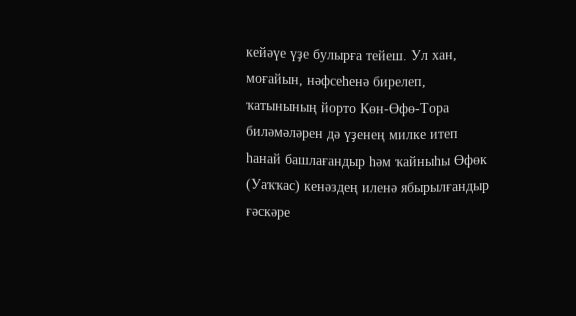кейәүе үҙе булырға тейеш. Ул хан, моғайын, нәфсеһенә бирелеп, ҡатынының йорто Көн-Өфө-Тора биләмәләрен дә үҙенең милке итеп һанай башлағандыр һәм ҡайныһы Өфөк (Уаҡҡас) кенәздең иленә ябырылғандыр ғәскәре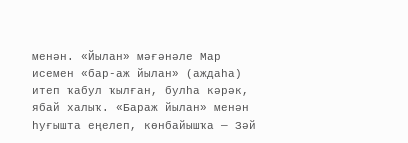менән. «Йылан» мәғәнәле Мар исемен «бар-аж йылан» (аждаһа) итеп ҡабул ҡылған, булһа кәрәк, ябай халыҡ. «Бараж йылан» менән һуғышта еңелеп, көнбайышҡа — Зәй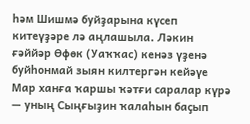һәм Шишмә буйҙарына күсеп китеүҙәре лә аңлашыла. Ләкин ғәййәр Өфөк (Уаҡҡас) кенәз үҙенә буйһонмай зыян килтергән кейәүе Мар ханға ҡаршы ҡәтғи саралар күрә — уның Сыңғыҙин ҡалаһын баҫып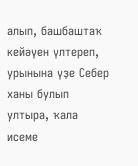алып, башбаштаҡ кейәүен үлтереп, урынына үҙе Себер ханы булып ултыра, ҡала исеме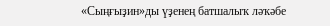«Сыңғыҙин»ды үҙенең батшалыҡ ләҡәбе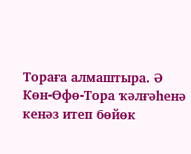Тораға алмаштыра. Ә Көн-Өфө-Тора ҡәлғәһенә кенәз итеп бөйөк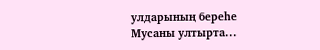улдарының береһе Мусаны ултырта...